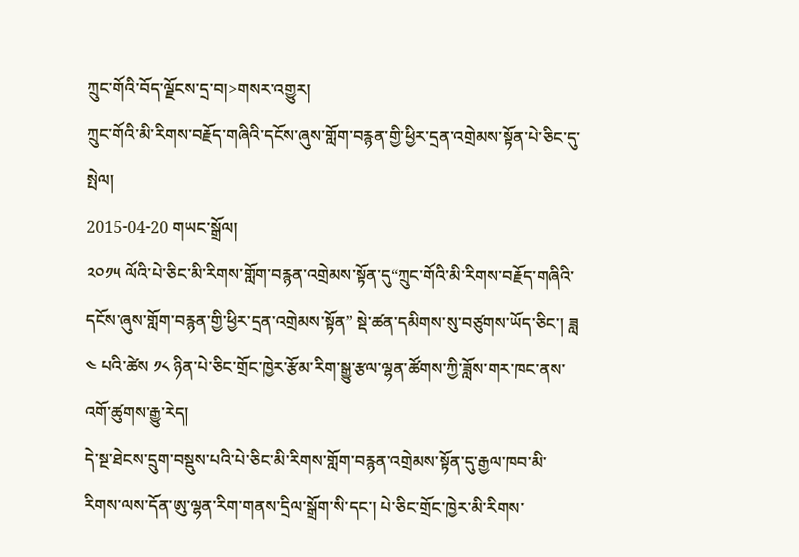ཀྲུང་གོའི་བོད་ལྗོངས་དྲ་བ།>གསར་འགྱུར།
ཀྲུང་གོའི་མི་རིགས་བརྗོད་གཞིའི་དངོས་ཞུས་གློག་བརྙན་གྱི་ཕྱིར་དྲན་འགྲེམས་སྟོན་པེ་ཅིང་དུ་སྤེལ།
2015-04-20 གཡང་སྒྲོལ།
༢༠༡༥ ལོའི་པེ་ཅིང་མི་རིགས་གློག་བརྙན་འགྲེམས་སྟོན་དུ“ཀྲུང་གོའི་མི་རིགས་བརྗོད་གཞིའི་དངོས་ཞུས་གློག་བརྙན་གྱི་ཕྱིར་དྲན་འགྲེམས་སྟོན” སྡེ་ཚན་དམིགས་སུ་བཙུགས་ཡོད་ཅིང་། ཟླ ༤ པའི་ཚེས ༡༨ ཉིན་པེ་ཅིང་གྲོང་ཁྱེར་རྩོམ་རིག་སྒྱུ་རྩལ་ལྷན་ཚོགས་ཀྱི་ཟློས་གར་ཁང་ནས་འགོ་ཚུགས་རྒྱུ་རེད།
དེ་སྔ་ཐེངས་དྲུག་བསྡུས་པའི་པེ་ཅིང་མི་རིགས་གློག་བརྙན་འགྲེམས་སྟོན་དུ་རྒྱལ་ཁབ་མི་རིགས་ལས་དོན་ཨུ་ལྷན་རིག་གནས་དྲིལ་སྒྲོག་སི་དང་། པེ་ཅིང་གྲོང་ཁྱེར་མི་རིགས་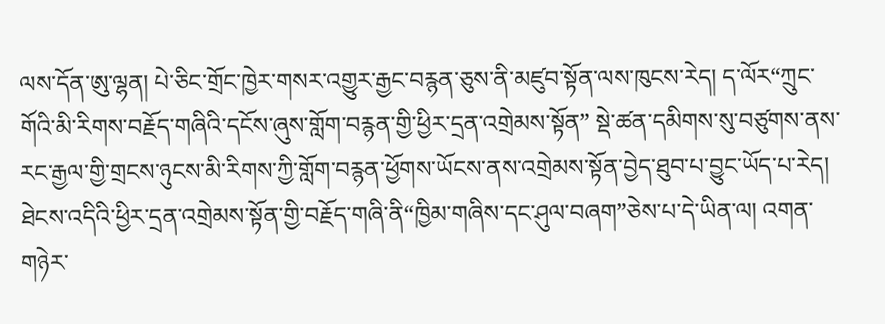ལས་དོན་ཨུ་ལྷན། པེ་ཅིང་གྲོང་ཁྱེར་གསར་འགྱུར་རྒྱང་བརྙན་ཅུས་ནི་མཛུབ་སྟོན་ལས་ཁུངས་རེད། ད་ལོར“ཀྲུང་གོའི་མི་རིགས་བརྗོད་གཞིའི་དངོས་ཞུས་གློག་བརྙན་གྱི་ཕྱིར་དྲན་འགྲེམས་སྟོན” སྡེ་ཚན་དམིགས་སུ་བཙུགས་ནས་རང་རྒྱལ་གྱི་གྲངས་ཉུངས་མི་རིགས་ཀྱི་གློག་བརྙན་ཕྱོགས་ཡོངས་ནས་འགྲེམས་སྟོན་བྱེད་ཐུབ་པ་བྱུང་ཡོད་པ་རེད།
ཐེངས་འདིའི་ཕྱིར་དྲན་འགྲེམས་སྟོན་གྱི་བརྗོད་གཞི་ནི“ཁྱིམ་གཞིས་དང་ཤུལ་བཞག”ཅེས་པ་དེ་ཡིན་ལ། འགན་གཉེར་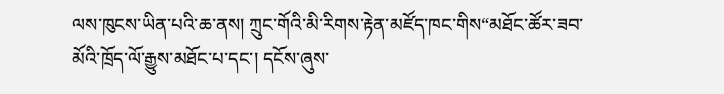ལས་ཁུངས་ཡིན་པའི་ཆ་ནས། ཀྲུང་གོའི་མི་རིགས་རྟེན་མཛོད་ཁང་གིས“མཐོང་ཚོར་ཟབ་མོའི་ཁྲོད་ལོ་རྒྱུས་མཐོང་པ་དང་། དངོས་ཞུས་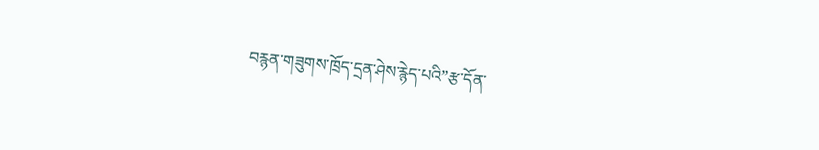བརྙན་གཟུགས་ཁྲོད་དྲན་ཤེས་རྙེད་པའི”རྩ་དོན་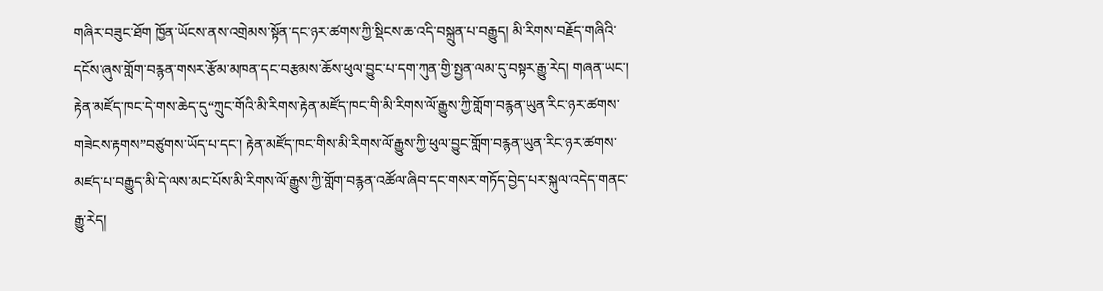གཞིར་བཟུང་ཐོག ཁྱོན་ཡོངས་ནས་འགྲེམས་སྟོན་དང་ཉར་ཚགས་ཀྱི་སྡིངས་ཆ་འདི་བསྐྲུན་པ་བརྒྱུད། མི་རིགས་བརྗོད་གཞིའི་དངོས་ཞུས་གློག་བརྙན་གསར་རྩོམ་མཁན་དང་བརྩམས་ཆོས་ཕུལ་བྱུང་པ་དག་ཀུན་གྱི་སྤྱན་ལམ་དུ་བསྟར་རྒྱུ་རེད། གཞན་ཡང་། རྟེན་མཛོད་ཁང་དེ་གས་ཆེད་དུ“ཀྲུང་གོའི་མི་རིགས་རྟེན་མཛོད་ཁང་གི་མི་རིགས་ལོ་རྒྱུས་ཀྱི་གློག་བརྙན་ཡུན་རིང་ཉར་ཚགས་གཟེངས་རྟགས”བཙུགས་ཡོད་པ་དང་། རྟེན་མཛོད་ཁང་གིས་མི་རིགས་ལོ་རྒྱུས་ཀྱི་ཕུལ་བྱུང་གློག་བརྙན་ཡུན་རིང་ཉར་ཚགས་མཛད་པ་བརྒྱུད་མི་དེ་ལས་མང་པོས་མི་རིགས་ལོ་རྒྱུས་ཀྱི་གློག་བརྙན་འཚོལ་ཞིབ་དང་གསར་གཏོད་བྱེད་པར་སྐུལ་འདེད་གནང་རྒྱུ་རེད།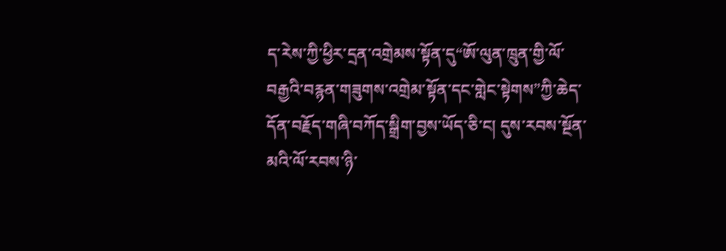ད་རེས་ཀྱི་ཕྱིར་དྲན་འགྲེམས་སྟོན་དུ“ཨོ་ལུན་ཁྲུན་གྱི་ལོ་བརྒྱའི་བརྙན་གཟུགས་འགྲེམ་སྟོན་དང་གླེང་སྟེགས”ཀྱི་ཆེད་དོན་བརྗོད་གཞི་བཀོད་སྒྲིག་བྱས་ཡོད་ཅི་ང། དུས་རབས་སྔོན་མའི་ལོ་རབས་ཉི་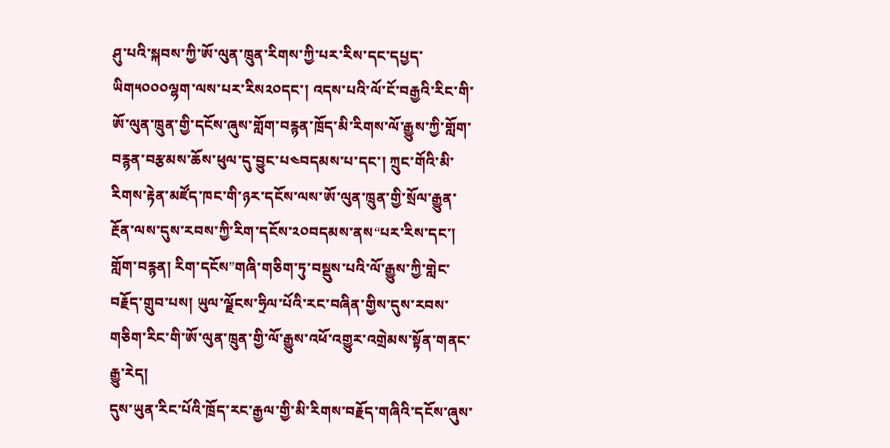ཤུ་པའི་སྐབས་ཀྱི་ཨོ་ལུན་ཁྲུན་རིགས་ཀྱི་པར་རིས་དང་དཔྱད་ཡིག༥༠༠༠ལྷག་ལས་པར་རིས༢༠དང་། འདས་པའི་ལོ་ངོ་བརྒྱའི་རིང་གི་ཨོ་ལུན་ཁྲུན་གྱི་དངོས་ཞུས་གློག་བརྙན་ཁྲོད་མི་རིགས་ལོ་རྒྱུས་ཀྱི་གློག་བརྙན་བརྩམས་ཆོས་ཕུལ་དུ་བྱུང་པ༤བདམས་པ་དང་། ཀྲུང་གོའི་མི་རིགས་རྟེན་མཛོད་ཁང་གི་ཉར་དངོས་ལས་ཨོ་ལུན་ཁྲུན་གྱི་སྲོལ་རྒྱུན་རྔོན་ལས་དུས་རབས་ཀྱི་རིག་དངོས་༢༠བདམས་ནས“པར་རིས་དང་། གློག་བརྙན། རིག་དངོས”གཞི་གཅིག་ཏུ་བསྡུས་པའི་ལོ་རྒྱུས་ཀྱི་གླེང་བརྗོད་གྲུབ་པས། ཡུལ་ལྗོངས་ཧྲིལ་པོའི་རང་བཞིན་གྱིས་དུས་རབས་གཅིག་རིང་གི་ཨོ་ལུན་ཁྲུན་གྱི་ལོ་རྒྱུས་འཕོ་འགྱུར་འགྲེམས་སྟོན་གནང་རྒྱུ་རེད།
དུས་ཡུན་རིང་པོའི་ཁྲོད་རང་རྒྱལ་གྱི་མི་རིགས་བརྗོད་གཞིའི་དངོས་ཞུས་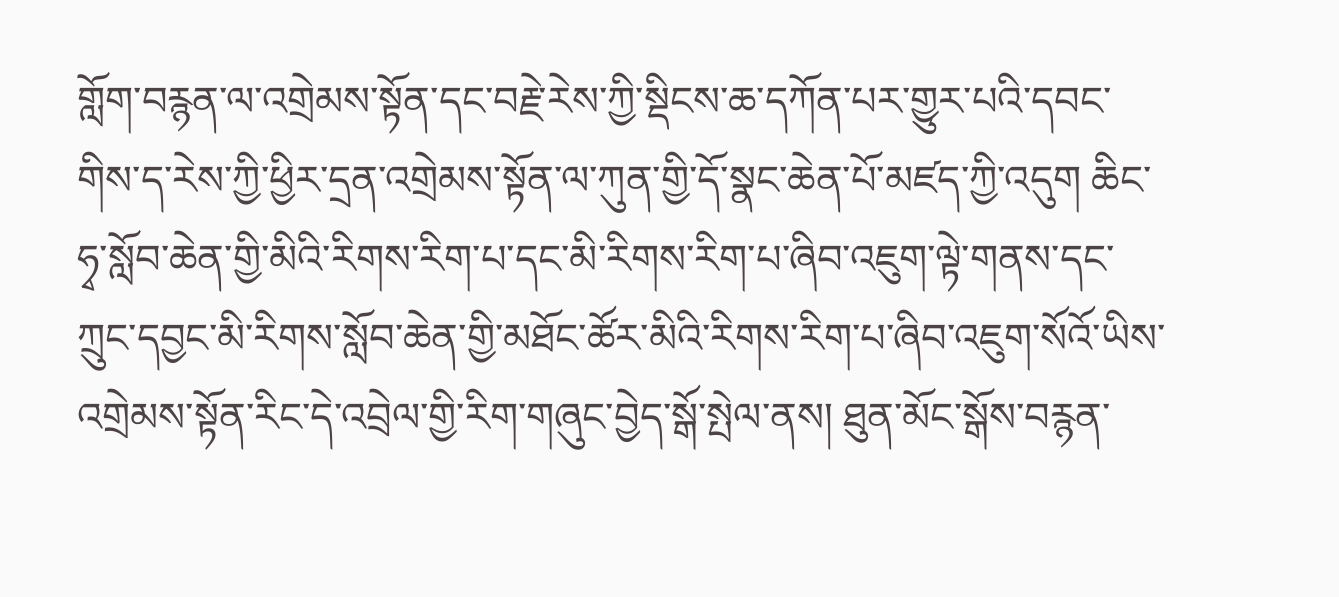གློག་བརྙན་ལ་འགྲེམས་སྟོན་དང་བརྗེ་རེས་ཀྱི་སྡིངས་ཆ་དཀོན་པར་གྱུར་པའི་དབང་གིས་ད་རེས་ཀྱི་ཕྱིར་དྲན་འགྲེམས་སྟོན་ལ་ཀུན་གྱི་དོ་སྣང་ཆེན་པོ་མཛད་ཀྱི་འདུག ཆིང་ཧྭ་སློབ་ཆེན་གྱི་མིའི་རིགས་རིག་པ་དང་མི་རིགས་རིག་པ་ཞིབ་འཇུག་ལྟེ་གནས་དང་ཀྲུང་དབྱང་མི་རིགས་སློབ་ཆེན་གྱི་མཐོང་ཚོར་མིའི་རིགས་རིག་པ་ཞིབ་འཇུག་སོའོ་ཡིས་འགྲེམས་སྟོན་རིང་དེ་འབྲེལ་གྱི་རིག་གཞུང་བྱེད་སྒོ་སྤེལ་ནས། ཐུན་མོང་སྒོས་བརྙན་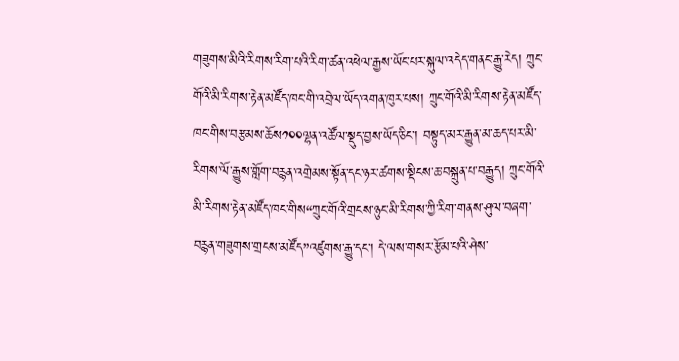གཟུགས་མིའི་རིགས་རིག་པའི་རིག་ཚན་འཕེལ་རྒྱས་ཡོང་པར་སྐུལ་འདེད་གནང་རྒྱུ་རེད། ཀྲུང་གོའི་མི་རིགས་རྟེན་མཛོད་ཁང་གི་འབྲེལ་ཡོད་འགན་ཁུར་པས། ཀྲུང་གོའི་མི་རིགས་རྟེན་མཛོད་ཁང་གིས་བརྩམས་ཆོས༡༠༠ལྷན་འཚོལ་སྡུད་བྱས་ཡོད་ཅིང་། བསྟུད་མར་རྒྱུན་མ་ཆད་པར་མི་རིགས་ལོ་རྒྱུས་གློག་བརྙན་འགྲེམས་སྟོན་དང་ཉར་ཚགས་སྡིངས་ཆ་བསྐྲུན་པ་བརྒྱུད། ཀྲུང་གོའི་མི་རིགས་རྟེན་མཛོད་ཁང་གིས“ཀྲུང་གོའི་གྲངས་ཉུང་མི་རིགས་ཀྱི་རིག་གནས་ཤུལ་བཞག་བརྙན་གཟུགས་གྲངས་མཛོད”འཛུགས་རྒྱུ་དང་། དེ་ལས་གསར་རྩོམ་པའི་ཤེས་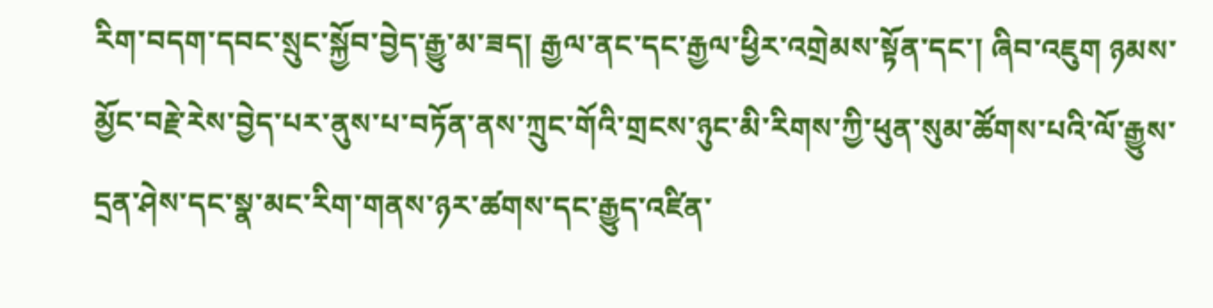རིག་བདག་དབང་སྲུང་སྐྱོབ་བྱེད་རྒྱུ་མ་ཟད། རྒྱལ་ནང་དང་རྒྱལ་ཕྱིར་འགྲེམས་སྟོན་དང་། ཞིབ་འཇུག ཉམས་མྱོང་བརྗེ་རེས་བྱེད་པར་ནུས་པ་བཏོན་ནས་ཀྲུང་གོའི་གྲངས་ཉུང་མི་རིགས་ཀྱི་ཕུན་སུམ་ཚོགས་པའི་ལོ་རྒྱུས་དྲན་ཤེས་དང་སྣ་མང་རིག་གནས་ཉར་ཚགས་དང་རྒྱུད་འཛིན་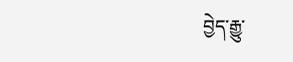བྱེད་རྒྱུ་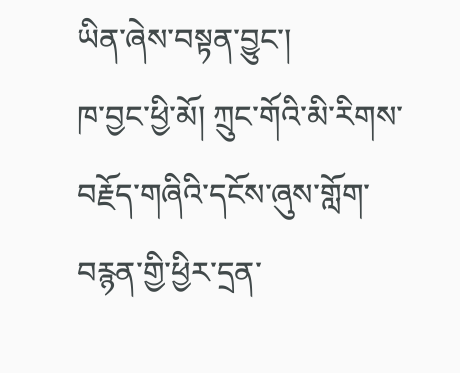ཡིན་ཞེས་བསྟན་བྱུང་།
ཁ་བྱང་ཕྱི་མོ། ཀྲུང་གོའི་མི་རིགས་བརྗོད་གཞིའི་དངོས་ཞུས་གློག་བརྙན་གྱི་ཕྱིར་དྲན་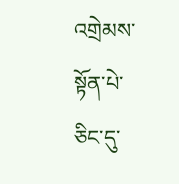འགྲེམས་སྟོན་པེ་ཅིང་དུ་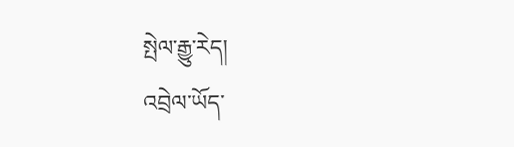སྤེལ་རྒྱུ་རེད།
འབྲེལ་ཡོད་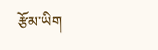རྩོམ་ཡིག